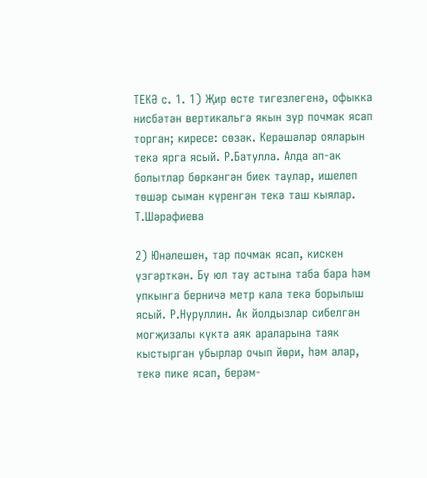ТЕКӘ с. 1. 1) Җир өсте тигезлегенә, офыкка нисбәтән вертикальгә якын зур почмак ясап торган; киресе: сөзәк. Керәшәләр ояларын текә ярга ясый. Р.Батулла. Алда ап-ак болытлар бөркәнгән биек таулар, ишелеп төшәр сыман күренгән текә таш кыялар. Т.Шәрәфиева

2) Юнәлешен, тар почмак ясап, кискен үзгәрткән. Бу юл тау астына таба бара һәм упкынга берничә метр кала текә борылыш ясый. Р.Нуруллин. Ак йолдызлар сибелгән могҗизалы күктә аяк араларына таяк кыстырган убырлар очып йөри, һәм алар, текә пике ясап, берәм-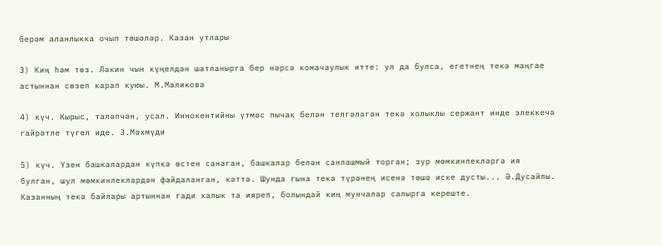берәм аланлыкка очып төшәләр. Казан утлары

3) Киң һәм төз. Ләкин чын күңелдән шатланырга бер нәрсә комачаулык итте: ул да булса, егетнең текә маңгае астыннан сөзеп карап куюы. М.Маликова

4) күч. Кырыс, таләпчән, усал. Иннокентийны үтмәс пычак белән телгәләгән текә холыклы сержант инде элеккечә гайрәтле түгел иде. З.Мәхмүди

5) күч. Үзен башкалардан күпкә өстен санаган, башкалар белән санлашмый торган; зур мөмкинлекләргә ия булган, шул мөмкинлекләрдән файдаланган, кәттә. Шунда гына текә түрәнең исенә төшә иске дусты... Ә.Дусайлы. Казанның текә байлары артыннан гади халык та ияреп, болындай киң мунчалар салырга кереште.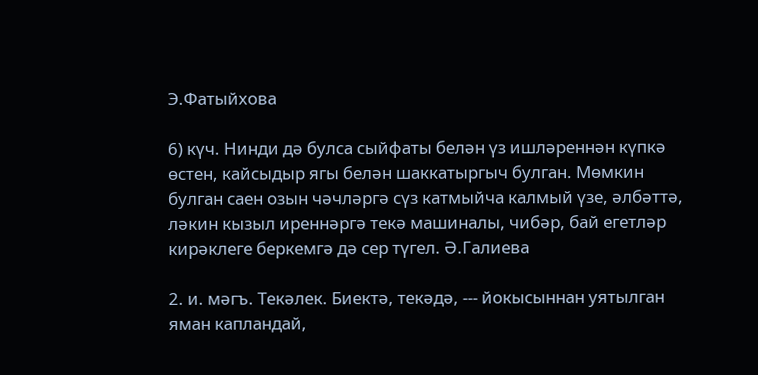Э.Фатыйхова

6) күч. Нинди дә булса сыйфаты белән үз ишләреннән күпкә өстен, кайсыдыр ягы белән шаккатыргыч булган. Мөмкин булган саен озын чәчләргә сүз катмыйча калмый үзе, әлбәттә, ләкин кызыл иреннәргә текә машиналы, чибәр, бай егетләр кирәклеге беркемгә дә сер түгел. Ә.Галиева

2. и. мəгъ. Текəлек. Биектә, текәдә, --- йокысыннан уятылган яман капландай,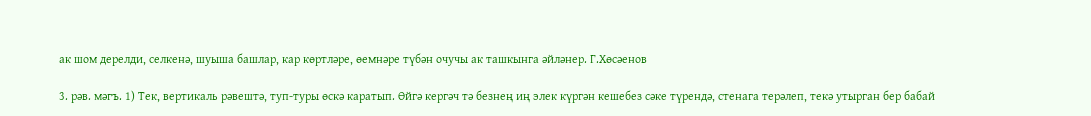ак шом дерелди, селкенә, шуыша башлар, кар көртләре, өемнәре түбән очучы ак ташкынга әйләнер. Г.Хөсәенов

3. рәв. мәгъ. 1) Тек, вертикаль рәвештә, туп-туры өскә каратып. Өйгә кергәч тә безнең иң элек күргән кешебез сәке түрендә, стенага терәлеп, текә утырган бер бабай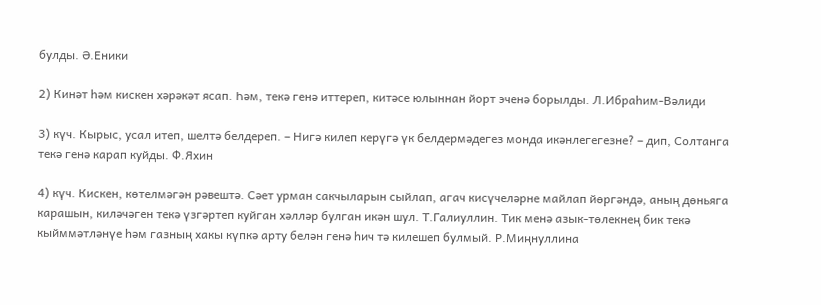булды. Ә.Еники

2) Кинәт һәм кискен хәрәкәт ясап. Һәм, текә генә иттереп, китәсе юлыннан йорт эченә борылды. Л.Ибраһим-Вәлиди

3) күч. Кырыс, усал итеп, шелтә белдереп. – Нигә килеп керүгә үк белдермәдегез монда икәнлегегезне? – дип, Солтанга текә генә карап куйды. Ф.Яхин

4) күч. Кискен, көтелмәгән рәвештә. Сәет урман сакчыларын сыйлап, агач кисүчеләрне майлап йөргәндә, аның дөньяга карашын, киләчәген текә үзгәртеп куйган хәлләр булган икән шул. Т.Галиуллин. Тик менә азык-төлекнең бик текә кыйммәтләнүе һәм газның хакы күпкә арту белән генә һич тә килешеп булмый. Р.Миңнуллина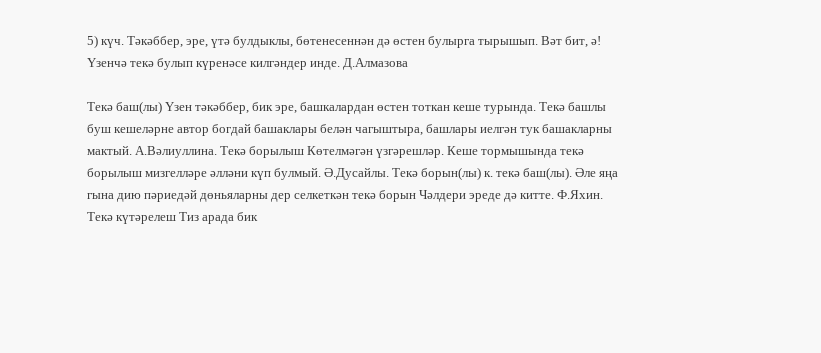5) күч. Тәкәббер, эре, үтә булдыклы, бөтенесеннән дә өстен булырга тырышып. Вәт бит, ә! Үзенчә текә булып күренәсе килгәндер инде. Д.Алмазова

Текә баш(лы) Үзен тәкәббер, бик эре, башкалардан өстен тоткан кеше турында. Текә башлы буш кешеләрне автор богдай башаклары белән чагыштыра, башлары иелгән тук башакларны мактый. А.Вәлиуллина. Текә борылыш Көтелмәгән үзгәрешләр. Кеше тормышында текә борылыш мизгелләре әлләни күп булмый. Ә.Дусайлы. Текә борын(лы) к. текә баш(лы). Әле яңа гына дию пәриедәй дөньяларны дер селкеткән текә борын Чәлдери эреде дә китте. Ф.Яхин. Текә күтәрелеш Тиз арада бик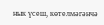нык үсеш, көтелмәгәнчә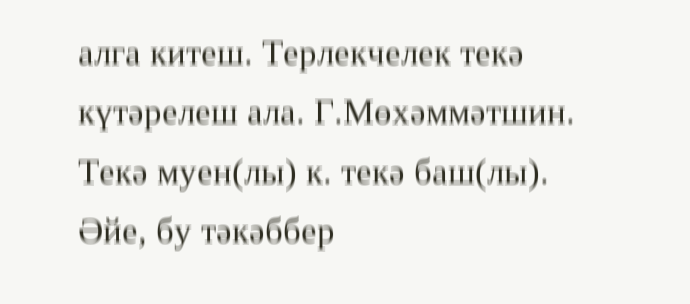алга китеш. Терлекчелек текә күтәрелеш ала. Г.Мөхәммәтшин. Текә муен(лы) к. текә баш(лы). Әйе, бу тәкәббер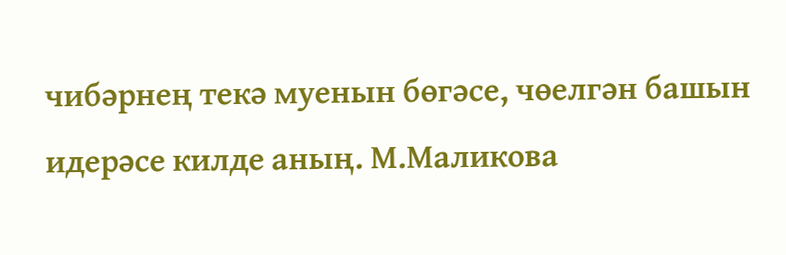чибәрнең текә муенын бөгәсе, чөелгән башын идерәсе килде аның. М.Маликова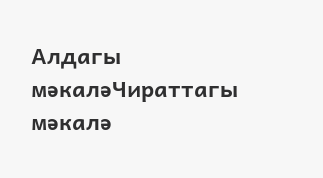Алдагы мәкаләЧираттагы мәкалә